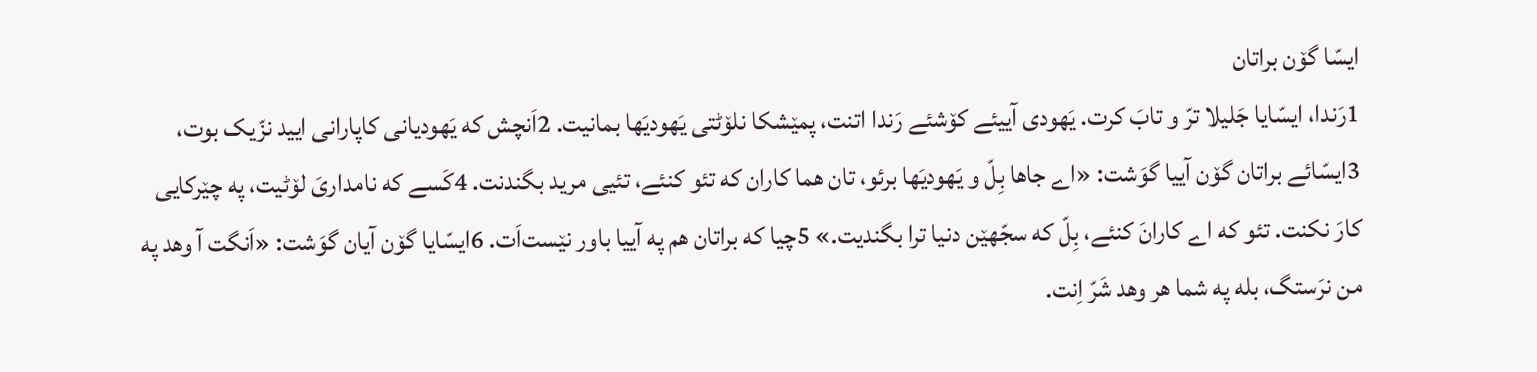ایسّا گۆن براتان
1رَندا، ایسّایا جَلیلا ترّ و تابَ کرت. یَهودی آییئے کۆشئے رَندا اتنت، پمێشکا نلۆٹتی یَهودیَها بمانیت. 2اَنچش که یَهودیانی کاپارانی ایید نزّیک بوت، 3ایسّائے براتان گۆن آییا گوَشت: «اے جاها بِلّ و یَهودیَها برئو، تان هما کاران که تئو کنئے، تئیی مرید بگندنت. 4کَسے که نامداریَ لۆٹیت، په چێرکایی کارَ نکنت. تئو که اے کارانَ کنئے، بِلّ که سجّهێن دنیا ترا بگندیت.» 5چیا که براتان هم په آییا باور نێست‌اَت. 6ایسّایا گۆن آیان گوَشت: «اَنگت آ وهد په من نرَستگ، بله په شما هر وهد شَرّ اِنت.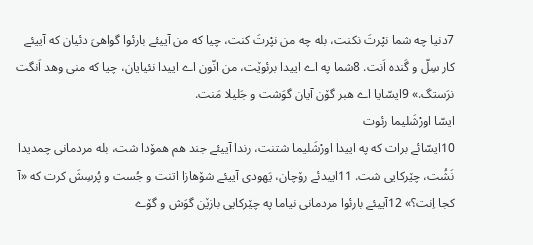7دنیا چه شما نپْرتَ نکنت، بله چه من نپْرتَ کنت، چیا که من آییئے بارئوا گواهیَ دئیان که آییئے کار سِلّ و گَنده اَنت. 8شما په اے اییدا برئوێت، من انّون اے اییدا نئیایان، چیا که منی وهد اَنگت نرَستگ.» 9ایسّایا اے هبر گۆن آیان گوَشت و جَلیلا مَنت.
ایسّا اورْشَلیما رئوت
10ایسّائے برات که په اییدا اورْشَلیما شتنت، رندا آییئے جند هم همۆدا شت، بله مردمانی چمدیدا نَشُت، چێرکایی شت. 11اییدئے رۆچان، یَهودی آییئے شۆهازا اتنت و جُست و پُرسِشَ کرت که «آ کجا اِنت؟» 12آییئے بارئوا مردمانی نیاما په چێرکایی بازێن گوَش و گۆے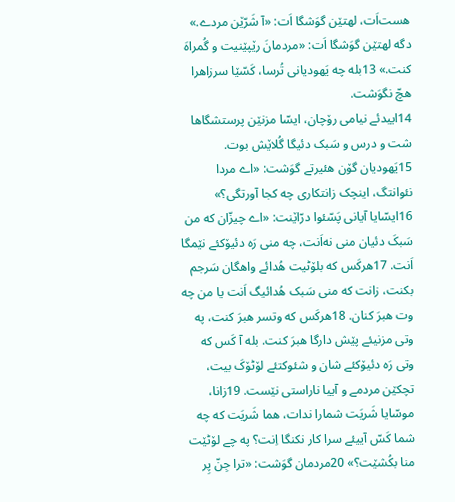هست‌اَت، لهتێن گوَشگا اَت: «آ شَرّێن مردے.» دگه لهتێن گوَشگا اَت: «مردمانَ رێپێنیت و گُمراهَ کنت.» 13بله چه یَهودیانی تُرسا، کَسّێا سرزاهرا هچّ نگوَشت.
14اییدئے نیامی رۆچان، ایسّا مزنێن پرستشگاها شت و درس و سَبک دئیگا گُلاێش بوت. 15یَهودیان گۆن هئیرتے گوَشت: «اے مردا نئوانتگ، اینچک زانتکاری چه کجا آورتگی؟» 16ایسّایا آیانی پَسّئوا درّاێنت: «اے چیزّان که من سَبکَ دئیان منی نه‌اَنت، چه منی رَه دئیۆکئے نێمگا اَنت. 17هرکَس که بلۆٹیت هُدائے واهگان سَرجم بکنت، زانت که منی سَبک هُدائیگ اَنت یا من چه وت هبرَ کنان. 18هرکَس که وتسر هبرَ کنت، په وتی مزنیئے پێش دارگا هبرَ کنت. بله آ کَس که وتی رَه دئیۆکئے شان و شئوکتئے لۆٹۆکَ بیت، تچکێن مردمے و آییا ناراستی نێست. 19زانا، موسّایا شَریَت شمارا ندات، هما شَریَت که چه شما کَسّ آییئے سرا کار نکنگا اِنت؟ په چے لۆٹێت منا بکُشێت؟» 20مردمان گوَشت: «ترا جِنّ پِر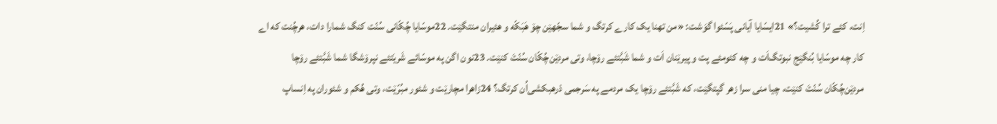اِنت، کئے ترا کُشیت؟» 21ایسّایا آیانی پَسّئوا گوَشت: «من تهنا یک کارے کرتگ و شما سجّهێن چۆ هَبَکّه و هئیران منتگێت. 22موسّایا چُکّانی سُنّت کنگ شمارا دات، هرچُنت که اے کار چه موسّایا بُنگێج نبوتگ‌اَت و چه کئومئے پت و پیرێنان اَت و شما شَبَّتئے رۆچا، وتی مردێن‌چُکّان سُنّتَ کنێت. 23نون اگن په موسّائے شَریَتئے نپرۆشگا شما شَبَّتئے رۆچا مردێن‌چُکّان سُنّتَ کنێت، چیا منی سرا زهر گپتگێت، که شَبَّتئے رۆچا یک مردمے په سَرجمی دْرهبکشی‌اُن کرتگ؟ 24زاهرا مچارێت و شئور مبُرّێت، وتی هُکم و شئوران په اِنساپ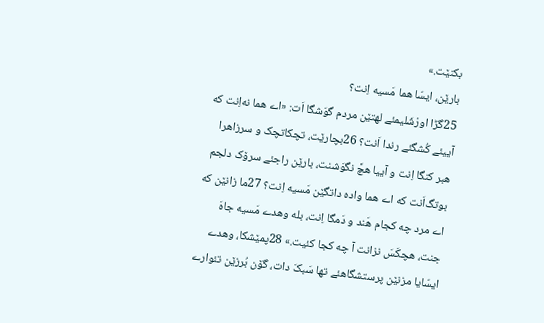بکنێت.»
بارێن، ایسّا هما مَسیه اِنت؟
25گڑا اورْشَلیمئے لهتێن مردم گوَشگا اَت: «اے هما نه‌اِنت که آییئے کُشگئے رندا اَنت؟ 26بچارێت، تچکاتچک و سرزاهرا هبر کنگا اِنت و آییا هچَّ نگوَشنت، بارێن راجئے سرۆک دلجم بوتگ‌اَنت که اے هما واده داتگێن مَسیه اِنت؟ 27ما زانێن که اے مرد چه کجام هَند و دَمگا اِنت، بله وهدے مَسیه جاهَ جنت، هچکَسَ نزانت آ چه کجا کئیت.» 28پمێشکا، وهدے ایسّایا مزنێن پرستشگاهئے تها سَبکَ دات، گۆن بُرزێن تئوارے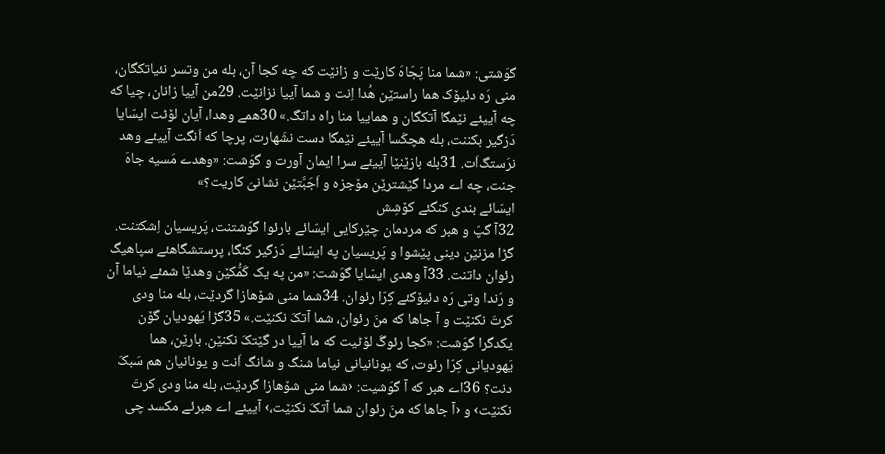گوَشتی: «شما منا پَجّاهَ کارێت و زانێت که چه کجا آن، بله من وتسر نئیاتکگان، منی رَه دئیۆک هما راستێن هُدا اِنت و شما آییا نزانێت. 29من آییا زانان، چیا که چه آییئے نێمگا آتکگان و هماییا منا راه داتگ.» 30همے وهدا، آیان لۆٹت ایسّایا دَزگیر بکننت، بله هچکَسا آییئے نێمگا دست نشَهارت، پرچا که اَنگت آییئے وهد نرَستگ‌اَت. 31بله بازێنێا آییئے سرا ایمان آورت و گوَشت: «وهدے مَسیه جاهَ جنت، چه اے مردا گێشترێن مۆجزه و اَجَبَّتێن نشانیَ کاریت؟»
ایسّائے بندی کنگئے کۆشِش
32آ گپّ و هبر که مردمان چێرکایی ایسّائے بارئوا گوَشتنت، پَریسیان اِشکتنت. گڑا مزنێن دینی پێشوا و پَریسیان په ایسّائے دَزگیر کنگا، پرستشگاهئے سپاهیگ رئوان داتنت. 33آ وهدی ایسّایا گوَشت: «من په یک کَمُّکێن وهدێا شمئے نیاما آن و رَندا وتی رَه دئیۆکئے کِرّا رئوان. 34شما منی شۆهازا گردێت، بله منا ودی کرتَ نکنێت و آ جاها که منَ رئوان، شما آتکَ نکنێت.» 35گڑا یَهودیان گۆن یکدگرا گوَشت: «کجا رئوگَ لۆٹیت که ما آییا در گێتکَ نکنێن. بارێن، هما یَهودیانی کِرّا رئوت، که یونانیانی نیاما شنگ و شانگ اَنت و یونانیان هم سَبکَ دنت؟ 36اے هبر که آ گوَشیت: ‹شما منی شۆهازا گردێت، بله منا ودی کرتَ نکنێت› و ‹آ جاها که منَ رئوان شما آتکَ نکنێت،› آییئے اے هبرئے مکسد چی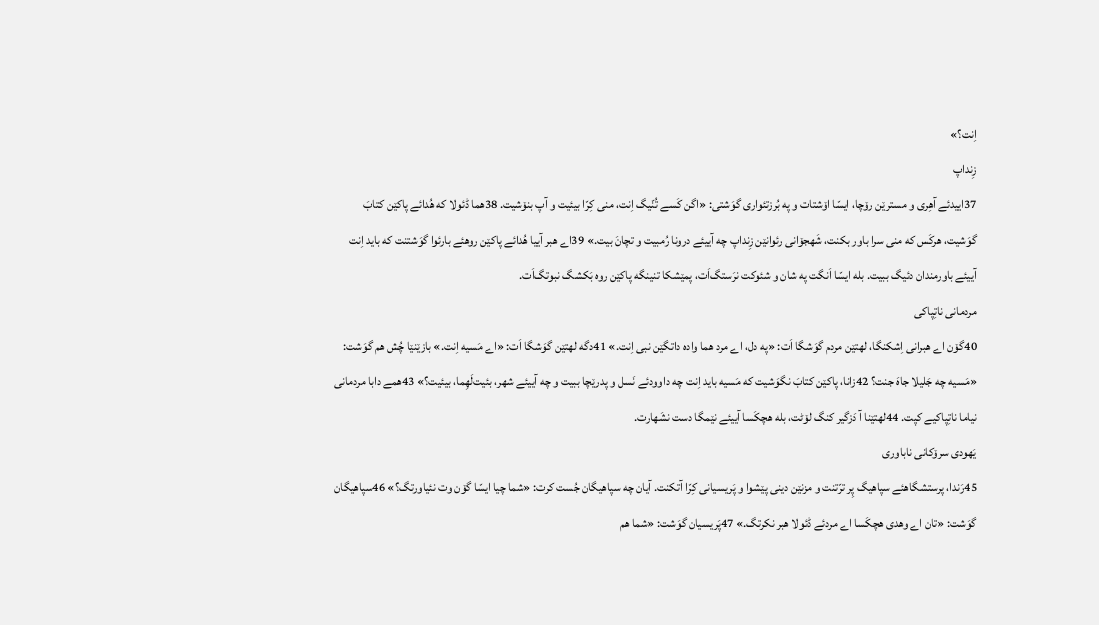اِنت؟»
زِنداپ
37اییدئے آهِری و مسترێن رۆچا، ایسّا اۆشتات و په بُرزتئواری گوَشتی: «اگن کَسے تُنّیگ اِنت، منی کِرّا بیئیت و آپ بنۆشیت. 38هما ڈئولا که هُدائے پاکێن کتابَ گوَشیت، هرکَس که منی سرا باور بکنت، شَهجۆانی رئوانێن زِنداپ چه آییئے درونا رُمبیت و تچانَ بیت.» 39اے هبر آییا هُدائے پاکێن روهئے بارئوا گوَشتنت که باید اِنت آییئے باورمندان دئیگ ببیت. بله ایسّا اَنگت په شان و شئوکت نرَستگ‌اَت، پمێشکا تنینگه پاکێن روه بَکشگ نبوتگ‌اَت.
مردمانی ناتِپاکی
40گۆن اے هبرانی اِشکنگا، لهتێن مردم گوَشگا اَت: «په دل، اے مرد هما واده داتگێن نبی اِنت.» 41دگه لهتێن گوَشگا اَت: «اے مَسیه اِنت.» بازێنێا چُش هم گوَشت: «مَسیه چه جَلیلا جاهَ جنت؟ 42زانا، پاکێن کتابَ نگوَشیت که مَسیه باید اِنت چه داوودئے نَسل و پدرێچا ببیت و چه آییئے شهر، بئیت‌لَهِما، بیئیت؟» 43همے دابا مردمانی نیاما ناتِپاکیے کپت. 44لهتێنا آ دَزگیر کنگ لۆٹت، بله هچکَسا آییئے نێمگا دست نشَهارت.
یَهودی سرۆکانی ناباوری
45رَندا، پرستشگاهئے سپاهیگ پِر ترّتنت و مزنێن دینی پێشوا و پَریسیانی کِرّا آتکنت. آیان چه سپاهیگان جُست کرت: «شما چیا ایسّا گۆن وت نئیاورتگ؟» 46سپاهیگان گوَشت: «تان اے وهدی هچکَسا اے مردئے ڈئولا هبر نکرتگ.» 47پَریسیان گوَشت: «شما هم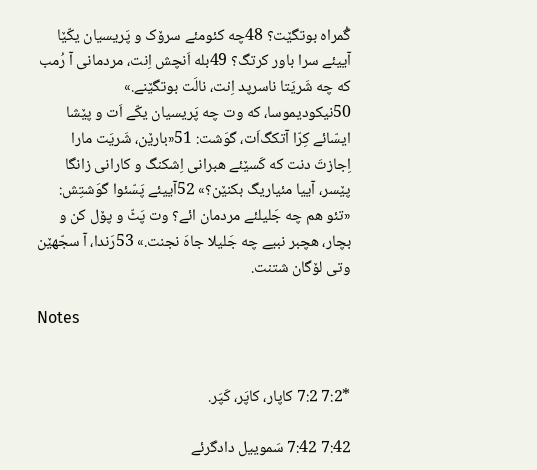گُمراه بوتگێت؟ 48چه کئومئے سرۆک و پَریسیان یکّێا آییئے سرا باور کرتگ؟ 49بله اَنچش اِنت، مردمانی آ رُمب که چه شَریَتا ناسرپد اِنت، نالَت بوتگێنے.» 50نیکودیموسا، که وت چه پَریسیان یکّے اَت و پێشا ایسّائے کِرّا آتکگ‌اَت، گوَشت: 51«بارێن، شَریَت مارا اِجازتَ دنت که کَسێئے هبرانی اِشکنگ و کارانی زانگا پێسر، آییا مئیاریگ بکنێن؟» 52آییئے پَسّئوا گوَشتِش: «تئو هم چه جَلیلئے مردمان ائے؟ وت پَٹّ و پۆل کن و بچار، هچبر نبیے چه جَلیلا جاهَ نجنت.» 53رَندا، آ سجّهێن وتی لۆگان شتنت.

Notes


*7:2 7:2 کاپار، کاپَر، کَپَر.

7:42 7:42 سَموییل دادگرئے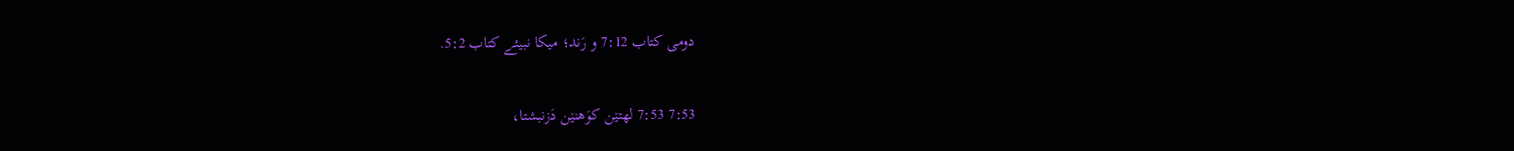دومی کتاب 7:12 و رَند؛ میکا نبیئے کتاب 5:2.

7:53 7:53 لهتێن کوَهنێن دَزنبشتا،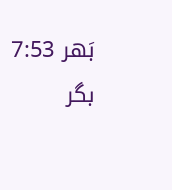بَهر 7:53 بگر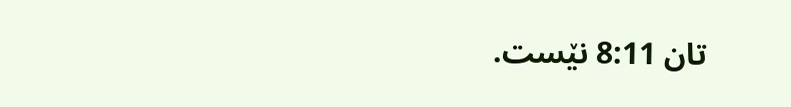تان 8:11 نێست.